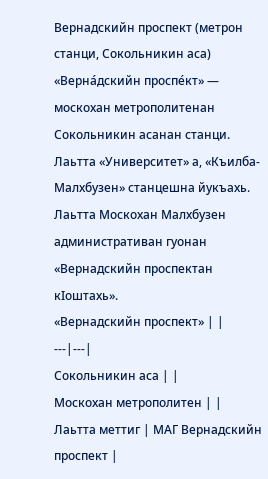Вернадскийн проспект (метрон станци, Сокольникин аса)
«Верна́дскийн проспе́кт» — москохан метрополитенан Сокольникин асанан станци. Лаьтта «Университет» а, «Къилба-Малхбузен» станцешна йукъахь. Лаьтта Москохан Малхбузен административан гуонан «Вернадскийн проспектан кӀоштахь».
«Вернадскийн проспект» | |
---|---|
Сокольникин аса | |
Москохан метрополитен | |
Лаьтта меттиг | МАГ Вернадскийн проспект |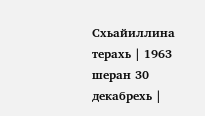Схьайиллина терахь | 1963 шеран 30 декабрехь |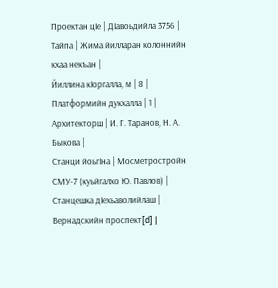Проектан цӀе | ДӀавоьдийла 3756 |
Тайпа | Жима йилларан колоннийн кхаа некъан |
Йиллина кӀоргалла, м | 8 |
Платформийн дукхалла | 1 |
Архитекторш | И. Г. Таранов, Н. А. Быкова |
Станци йоьгӀна | Мосметростройн СМУ-7 (куьйгалхо Ю. Павлов) |
Станцешка дӀехьаволийлаш | Вернадскийн проспект[d] |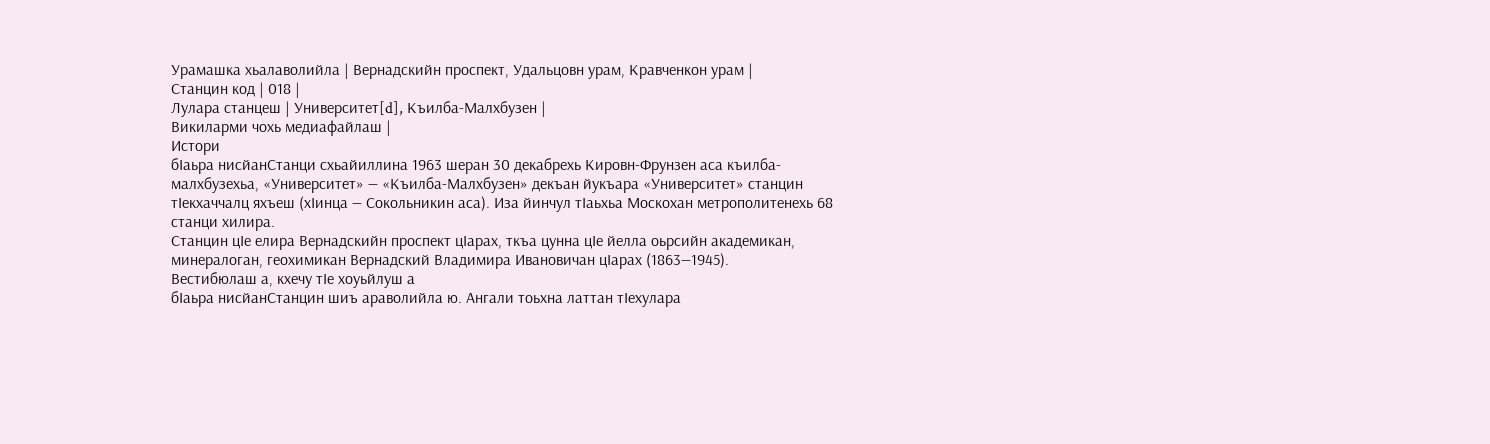Урамашка хьалаволийла | Вернадскийн проспект, Удальцовн урам, Кравченкон урам |
Станцин код | 018 |
Лулара станцеш | Университет[d], Къилба-Малхбузен |
Викиларми чохь медиафайлаш |
Истори
бӀаьра нисйанСтанци схьайиллина 1963 шеран 30 декабрехь Кировн-Фрунзен аса къилба-малхбузехьа, «Университет» — «Къилба-Малхбузен» декъан йукъара «Университет» станцин тӀекхаччалц яхъеш (хӀинца — Сокольникин аса). Иза йинчул тӀаьхьа Москохан метрополитенехь 68 станци хилира.
Станцин цӀе елира Вернадскийн проспект цӀарах, ткъа цунна цӀе йелла оьрсийн академикан, минералоган, геохимикан Вернадский Владимира Ивановичан цӀарах (1863—1945).
Вестибюлаш а, кхечу тӀе хоуьйлуш а
бӀаьра нисйанСтанцин шиъ араволийла ю. Ангали тоьхна латтан тӀехулара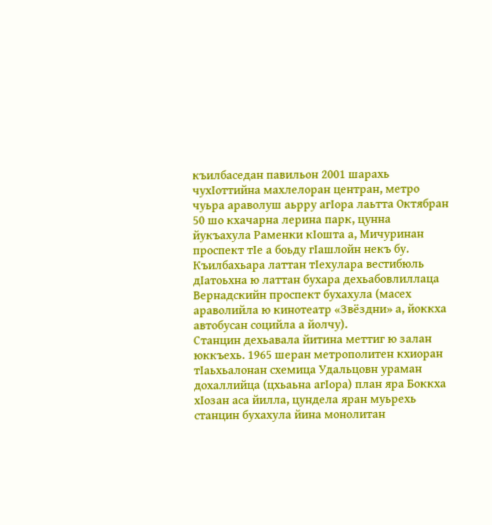къилбаседан павильон 2001 шарахь чухӀоттийна махлелоран центран, метро чуьра араволуш аьрру агӀора лаьтта Октябран 50 шо кхачарна лерина парк, цунна йукъахула Раменки кӀошта а, Мичуринан проспект тӀе а боьду гӀашлойн некъ бу. Къилбахьара латтан тӀехулара вестибюль дӀатоьхна ю латтан бухара дехьабовлиллаца Вернадскийн проспект бухахула (масех араволийла ю кинотеатр «Звёздни» а, йоккха автобусан социйла а йолчу).
Станцин дехьавала йитина меттиг ю залан юккъехь. 1965 шеран метрополитен кхиоран тӀаьхьалонан схемица Удальцовн ураман дохаллийца (цхьаьна агӀора) план яра Боккха хӀозан аса йилла, цундела яран муьрехь станцин бухахула йина монолитан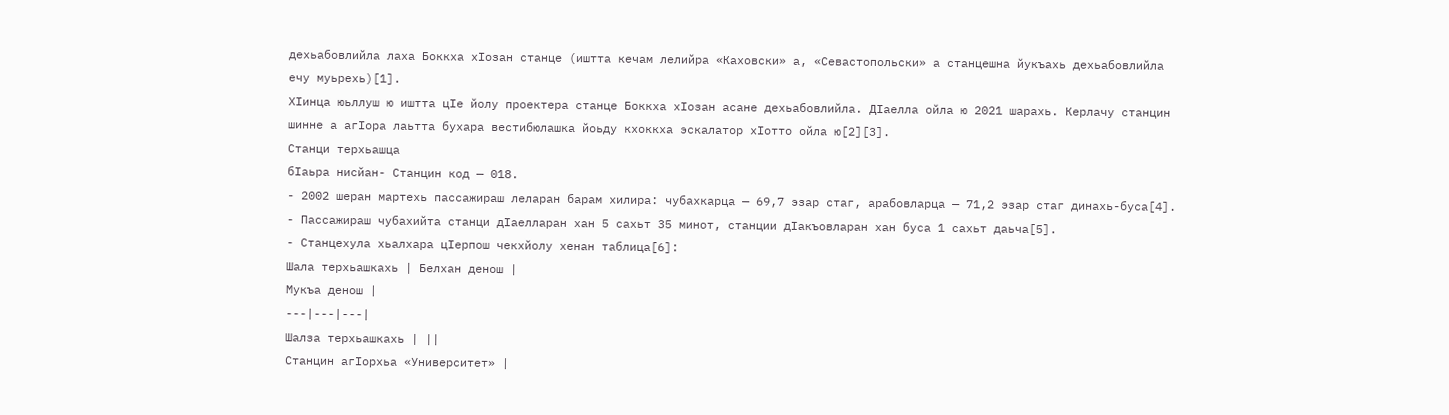дехьабовлийла лаха Боккха хӀозан станце (иштта кечам лелийра «Каховски» а, «Севастопольски» а станцешна йукъахь дехьабовлийла ечу муьрехь)[1].
ХӀинца юьллуш ю иштта цӀе йолу проектера станце Боккха хӀозан асане дехьабовлийла. ДӀаелла ойла ю 2021 шарахь. Керлачу станцин шинне а агӀора лаьтта бухара вестибюлашка йоьду кхоккха эскалатор хӀотто ойла ю[2][3].
Станци терхьашца
бӀаьра нисйан- Станцин код — 018.
- 2002 шеран мартехь пассажираш леларан барам хилира: чубахкарца — 69,7 эзар стаг, арабовларца — 71,2 эзар стаг динахь-буса[4].
- Пассажираш чубахийта станци дӀаелларан хан 5 сахьт 35 минот, станции дӀакъовларан хан буса 1 сахьт даьча[5].
- Станцехула хьалхара цӀерпош чекхйолу хенан таблица[6]:
Шала терхьашкахь | Белхан денош |
Мукъа денош |
---|---|---|
Шалза терхьашкахь | ||
Станцин агӀорхьа «Университет» |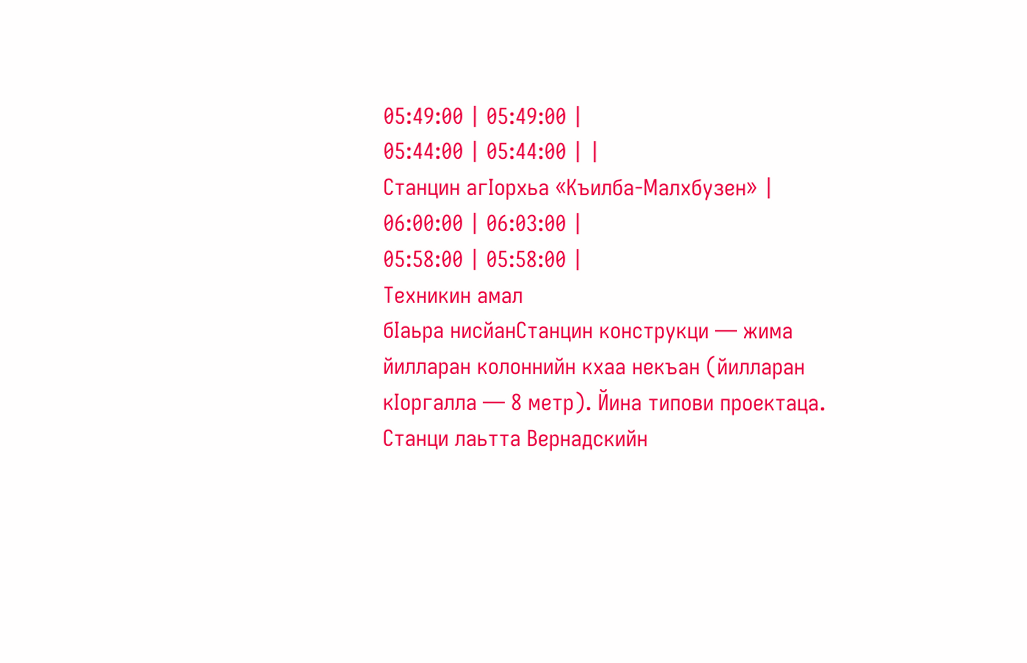05:49:00 | 05:49:00 |
05:44:00 | 05:44:00 | |
Станцин агӀорхьа «Къилба-Малхбузен» |
06:00:00 | 06:03:00 |
05:58:00 | 05:58:00 |
Техникин амал
бӀаьра нисйанСтанцин конструкци — жима йилларан колоннийн кхаа некъан (йилларан кӀоргалла — 8 метр). Йина типови проектаца. Станци лаьтта Вернадскийн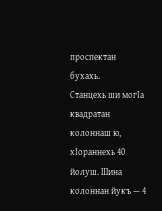проспектан бухахь.
Станцехь ши могӀа квадратан колоннаш ю, хӀораннехь 40 йолуш. Шина колоннан йукъ — 4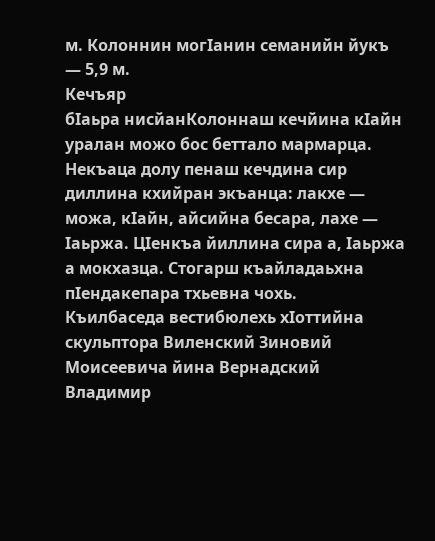м. Колоннин могӀанин семанийн йукъ — 5,9 м.
Кечъяр
бӀаьра нисйанКолоннаш кечйина кӀайн уралан можо бос беттало мармарца. Некъаца долу пенаш кечдина сир диллина кхийран экъанца: лакхе — можа, кӀайн, айсийна бесара, лахе — Ӏаьржа. ЦӀенкъа йиллина сира а, Ӏаьржа а мокхазца. Стогарш къайладаьхна пӀендакепара тхьевна чохь.
Къилбаседа вестибюлехь хӀоттийна скульптора Виленский Зиновий Моисеевича йина Вернадский Владимир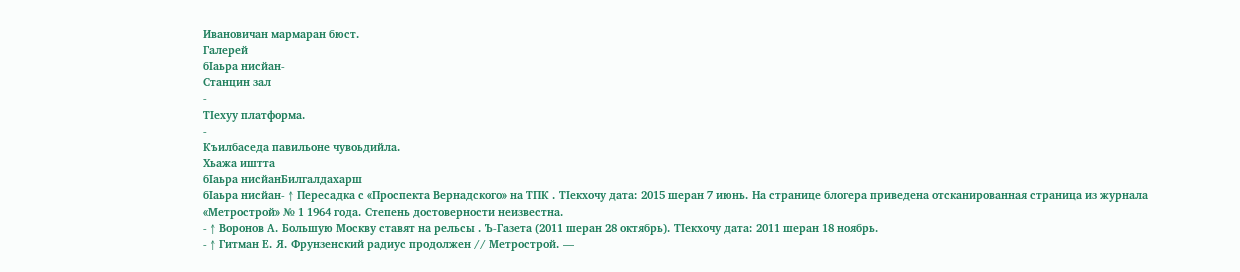Ивановичан мармаран бюст.
Галерей
бӀаьра нисйан-
Станцин зал
-
ТӀехуу платформа.
-
Къилбаседа павильоне чувоьдийла.
Хьажа иштта
бӀаьра нисйанБилгалдахарш
бӀаьра нисйан- ↑ Пересадка с «Проспекта Вернадского» на ТПК . ТӀекхочу дата: 2015 шеран 7 июнь. На странице блогера приведена отсканированная страница из журнала «Метрострой» № 1 1964 года. Степень достоверности неизвестна.
- ↑ Воронов А. Большую Москву ставят на рельсы . Ъ-Газета (2011 шеран 28 октябрь). ТӀекхочу дата: 2011 шеран 18 ноябрь.
- ↑ Гитман Е. Я. Фрунзенский радиус продолжен // Метрострой. —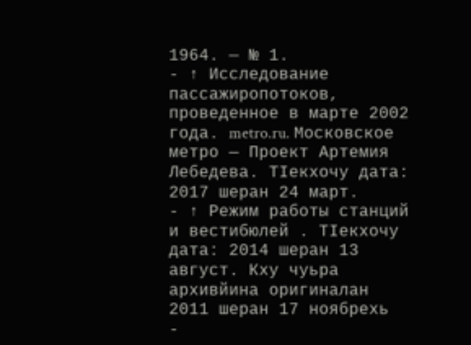1964. — № 1.
- ↑ Исследование пассажиропотоков, проведенное в марте 2002 года. metro.ru. Московское метро — Проект Артемия Лебедева. ТӀекхочу дата: 2017 шеран 24 март.
- ↑ Режим работы станций и вестибюлей . ТӀекхочу дата: 2014 шеран 13 август. Кху чуьра архивйина оригиналан 2011 шеран 17 ноябрехь
-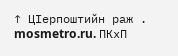↑ ЦӀерпоштийн раж . mosmetro.ru. ПКхП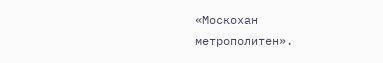«Москохан метрополитен».